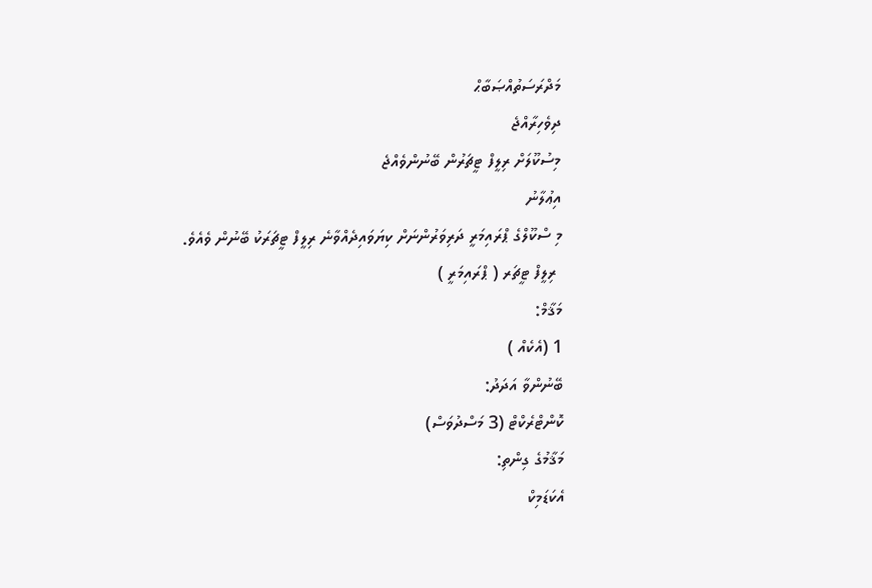މަދްރަސަތުއްޞަބާޙް
ދިވެހިރާއްޖެ
މިސުކޫލަށް ރިލީފް ޓީޗަރުން ބޭނުންވެއްޖެ
އިޢުލާނު
މި ސްކޫލްގެ ޕްރައިމަރީ ދަރިވަރުންނަށް ކިޔަވައިދެއްވާނެ ރިލީފް ޓީޗަރަކު ބޭނުން ވެއެވެ.
 ރިލީފް ޓީޗަރ ( ޕްރައިމަރީ )
މަޤާމް:
1 (އެކެއް )
ބޭނުންވާ އަދަދު:
ކޮންޓްރެކްޓް (3 މަސްދުވަސް)
މަޤާމުގެ ގިންތި:
އެކަޑަމިކް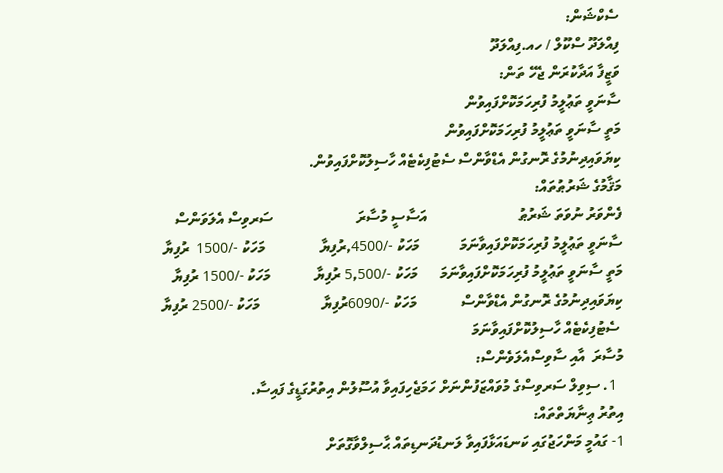ސެކްޝަން:
ފިއްލަދޫ ސްކޫލް / ހއ.ފިއްލަދޫ
ވަޒީފާ އަދާކުރަން ޖެހޭ ތަން:
ސާނަވީ ތަޢުލީމު ފުރިހަމަކޮށްފައިވުން
މަތީ ސާނަވީ ތަޢުލީމު ފުރިހަމަކޮށްފައިވުން
ކިޔަވައިދިނުމުގެ ރޮނގުން އެޑްވާންސް ސެޓުފިކެޓެއް ހާސިލުކޮށްފައިވުން.
މަޤާމުގެ ޝަރުޠުތައް:
ފެންވަރު ނުވަތަ ޝަރުޠު                         އަސާސީ މުސާރަ                       ސަރވިސް އެލަވަންސް
ސާނަވީ ތަޢުލީމު ފުރިހަމަކޮށްފައިވާނަމަ           މަހަކު -/4500,ރުފިޔާ               މަހަކު -/1500  ރުފިޔާ
މަތީ ސާނަވީ ތަޢުލީމު ފުރިހަމަކޮށްފައިވާނަމަ      މަހަކު -/5,500 ރުފިޔާ            މަހަކު -/1500 ރުފިޔާ
ކިޔަވައިދިނުމުގެ ރޮނގުން އެޑްވާންސް            މަހަކު -/6090ރުފިޔާ                 މަހަކު -/2500 ރުފިޔާ
 ސެޓުފިކެޓެއް ހާސިލުކޮށްފައިވާނަމަ
މުސާރަ  އާއި ސާވިސްއެލަވެންސް:
  1. ސިވިލް ސަރވިސްގެ މުވައްޒަފުންނަށް ހަމަޖެހިފައިވާ އުސޫލުން އިތުރުގަޑީގެ ފައިސާ.
އިތުރު ޢިނާޔަތްތައް:
1- ގައުމީ މަންހަޖުގައި ކަނޑައަޅާފައިވާ ލަނޑުދަނޑިތައް ޙާސިލްވާގޮތަށް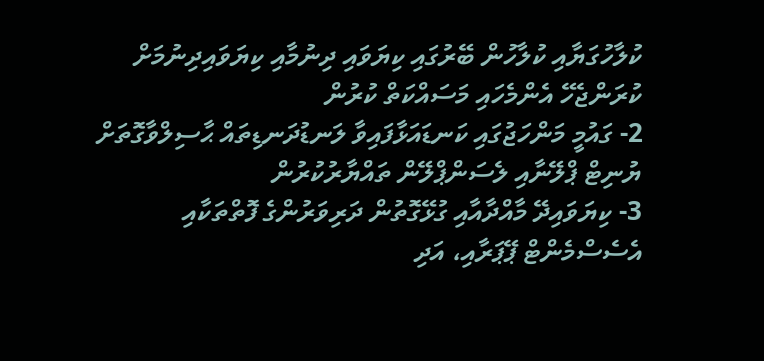ކުލާހުގަޔާއި ކުލާހުން ބޭރުގައި ކިޔަވައި ދިނުމާއި ކިޔަވައިދިނުމަށް ކުރަންޖެހޭ އެންމެހައި މަސައްކަތް ކުރުން
2- ގައުމީ މަންހަޖުގައި ކަނޑައަޅާފައިވާ ލަނޑުދަނޑިތައް ޙާސިލްވާގޮތަށް ޔުނިޓް ޕްލޭނާއި ލެސަންޕްލޭން ތައްޔާރުކުރުން
3- ކިޔަވައިދޭ މާއްދާއާއި ގުޅޭގޮތުން ދަރިވަރުންގެ ފޮތްތަކާއި އެސެސްމެންޓް ޕޭޕަރާއި، އަދި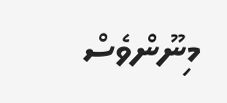މިނޫންވެސް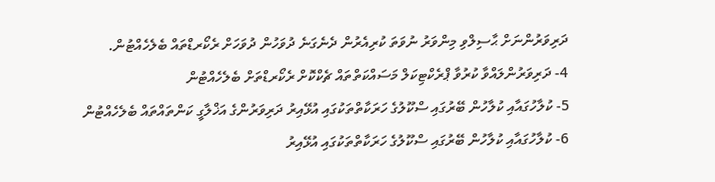ދަރިވަރުންނަށް ޙާސިލްވި މިންވަރު ނުވަތަ ކުރިއެރުން ދެނެގަނެ ދުވަހުން ދުވަހަށް ރެކޯރޑްތައް ބެލެހެއްޓުން.
4- ދަރިވަރުންލައްވާ ކުރުވާ ޕްރެކްޓިކަލް މަސައްކަތްތައް ޗެކްކޮށް ރެކޯރޑްތަށް ބެލެހެއްޓުން
5- ކުލާހުގައާއި ކުލާހުން ބޭރުގައި ސްކޫލުގެ ހަރަކާތްތަކުގައި އުޅޭއިރު ދަރިވަރުންގެ އަޚްލާގީ ކަންތައްތައް ބެލެހެއްޓުން
6- ކުލާހުގައާއި ކުލާހުން ބޭރުގައި ސްކޫލުގެ ހަރަކާތްތަކުގައި އުޅޭއިރު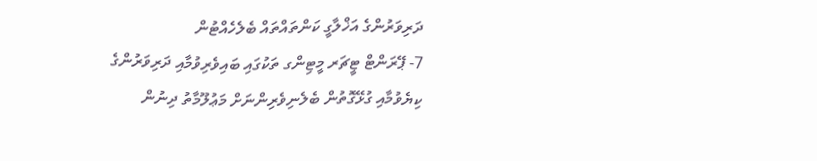ދަރިވަރުންގެ އަޚްލާގީ ކަންތައްތައް ބެލެހެއްޓުން
7- ޕޭރަންޓް ޓީޗަރ މީޓިންގ ތަކުގައި ބައިވެރިވުމާއި ދަރިވަރުންގެ ކިޔެވުމާއި ގުޅޭގޮތުން ބެލެނިވެރިންނަށް މަޢުލޫމާތު ދިނުން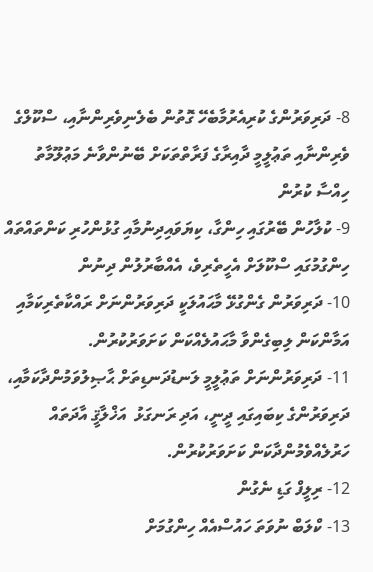8- ދަރިވަރުންގެ ކުރިއެރުމާބެހޭ ގޮތުން ބެލެނިވެރިންނާއި، ސްކޫލްގެ ވެރިންނާއި ތަޢުލީމީ ދާއިރާގެ ފަރާތްތަކަށް ބޭނުންވާނެ މަޢުލޫމާތު ހިއްސާ ކުރުން
9- ކުލާހުން ބޭރުގައި ހިންގާ، ކިޔަވައިދިނުމާއި ގުޅުންހުރި ކަންތައްތައް ހިންގުމުގައި ސްކޫލަށް އެހީތެރިވެ، އެއްބާރުލުން ދިނުން
10- ދަރިވަރުން ގެންގުޅޭ މާޙައުލަކީ ދަރިވަރުންނަށް ރައްކާތެރިކަމާއި އަމާންކަން ލިބިގެންވާ މާޙައުލެއްކަން ކަށަވަރުކުރުން.
11- ދަރިވަރުންނަށް ތަޢުލީމީ ލަނޑުދަނޑިތަށް ޙާޞިލުވަމުންދާކަމާއި، ދަރިވަރުންގެ ކިބައިގައި ދީނީ، އަދި ރަނގަޅު  އަޚްލާޤީ އާދަތައް ހަރުލެއްވެމުންދާކަން ކަށަވަރުކުރުން.
12- ރިލީފް ގަޑި ނެގުން
13- ކްލަބް ނުވަތަ ހައުސްއެއް ހިންގުމަށް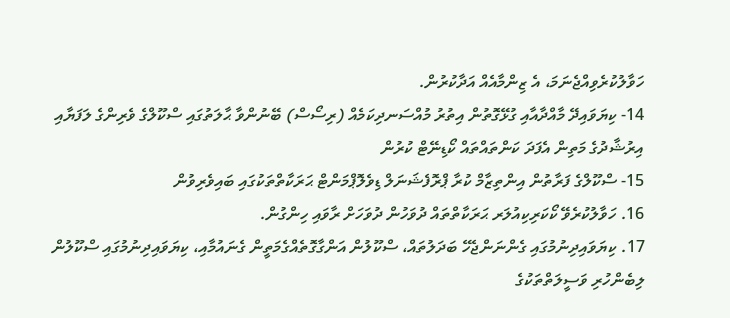ހަވާލުކުރެވިއްޖެނަމަ، އެ ޒިންމާއެއް އަދާކުރުން.
14- ކިޔަވައިދޭ މާއްދާއާއި ގުޅޭގޮތުން އިތުރު މުއްސަނދިކަމެއް (ރިސޯސް) ބޭނުންވާ ޙާލަތުގައި ސްކޫލްގެ ވެރިންގެ ލަފަޔާއި އިރުޝާދުގެ މަތިން އެފަދަ ކަންތައްތައް ކޯޑިނޭޓް ކުރުން
15- ސްކޫލްގެ ފަރާތުން އިންތިޒާމް ކުރާ ޕްރޮފެޝަނަލް ޑިވެލޮޕްމަންޓް ޙަރަކާތްތަކުގައި ބައިވެރިވުން
16. ހަވާލުކުރެވޭ ކޯކަރިކިއުލަރ ޙަރަކާތްތައް ދުވަހުން ދުވަހަށް ރާވައި ހިންގުން.
17. ކިޔަވައިދިނުމުގައި ގެންނަންޖެހޭ ބަދަލުތައް، ސްކޫލުން އަންގާގޮތެއްގެމަތީން ގެނައުމާއި، ކިޔަވައިދިނުމުގައި ސްކޫލުން ލިބެންހުރި ވަސީލަތްތަކުގެ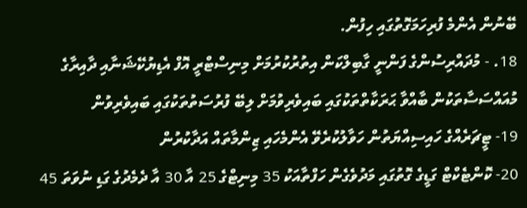ބޭނުން އެންމެ ފުރިހަމަގޮތުގައި ހިފުން.
18. - މުދައްރިސުންގެ ފަންނީ ގާބިލްކަން އިތުރުކުރުމަށް މިނިސްޓްރީ އޮފް އެޑިޔުކޭޝަނާއި ދާއިރާގެ މުއައްސަސާތަކުން ބާއްވާ ޙަރަކާތްތަކުގައި ބައިވެރިވުމަށް ލިބޭ ފުރުސަތުތަކުގައި ބައިވެރިވުން
19- ޓީޗަރެއްގެ ހައިސިއްޔަތުން ހަވާލުކުރެވޭ އެންމެހައި ޒިންމާތައް އަދާކުރުން
20- ކޮންޓެކްޓް ގަޑީގެ ގޮތުގައި މަދުވެގެން ހަފްތާއަކު 35 މިނިޓްގެ 25 އާ 30 އާ ދެމެދުގެ ގަޑި ނުވަތަ 45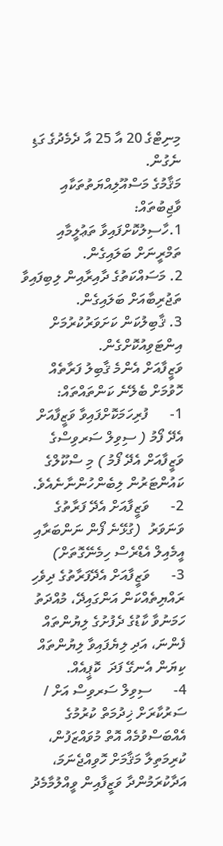މިނިޓްގެ 20 އާ 25 އާ ދެމެދުގެ ގަޑި ނެގުން.
މަޤާމުގެ މަސްއޫލިއްޔަތުތަކާއި ވާޖިބުތައް:
1.ހާސިލުކޮށްފައިވާ ތަޢުލީމާއި ތަމްރީނަށް ބަލައިގެން.
2. މަސައްކަތުގެ ދާއިރާއިން ލިބިފައިވާ ތަޖުރިބާއަށް ބަލައިގެން.
3. ޤާބިލުކަން ކަށަވަރުކުރުމަށް އިންޓަވިއުކޮށްގެން.
ވަޒީފާއަށް އެންމެ ޤާބިލު ފަރާތެއް ހޮވުމަށް ބެލޭނެ ކަންތައްތައް:
1-      ފުރިހަމަކޮށްފައިވާ ވަޒީފާއަށް އެދޭ ފޯމު ( ސިވިލް ސަރވިސްގެ ވަޒީފާއަށް އެދޭ ފޯމު ) މި ސްކޫލްގެ ކައުންޓަރުން ލިބެންހުންނާނެއެވެ.
2-      ވަޒީފާއަށް އެދޭ ފަރާތުގެ ވަނަވަރު  (ގުޅޭނެ ފޯން ނަންބަރާއި އީމެއިލް އެޑްރެސް ހިމެނޭގޮތަށް)
3-      ވަޒީފާއަށް އެދޭފަރާތުގެ ދިވެހި ރައްޔިތެއްކަން އަންގައިދޭ، މުއްދަތު ހަމަނުވާ ކާޑުގެ ދެފުށުގެ ލިޔުންތައް ފެންނަ، އަދި ލިޔެފައިވާ ލިޔުންތައް ކިޔަން އެނގޭ ފަދަ  ކޮޕީއެއް.
4-      ސިވިލް ސަރވިސް އަށް / ސަރުކާރަށް ޚިދުމަތް ކުރުމުގެ އެއްބަސްވުމެއް އޮތް މުވައްޒަފުން، ކުރިމަތިލާ މަޤާމަށް ހޮވިއްޖެނަމަ، އަދާކުރަމުންދާ ވަޒީފާއިން ވީއްލުމާމެދު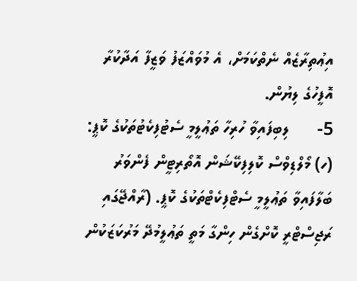އިޢުތިރާޒެއް ނެތްކަމަށް، އެ މުވައްޒަފު ވަޒީފާ އަދާކުރާ އޮފީހުގެ ލިޔުން.
5-      ލިބިފައިވާ ހުރިހާ ތަޢުލީމީ ސެޓުފިކެޓުތަކުގެ ކޮޕީ:
(ހ) މޯލްޑިވްސް ކޮލިފިކޭޝަން އޮތޯރިޓީން ފެންވަރު ބަލާފައިވާ ތަޢުލީމީ ސެޓްފިކެޓްތަކުގެ ކޮޕީ. (ރާއްޖޭގައި ރަޖިސްޓްރީ ކޮށްގެން ހިންގާ މަތީ ތަޢުލީމުދޭ މަރުކަޒަކުން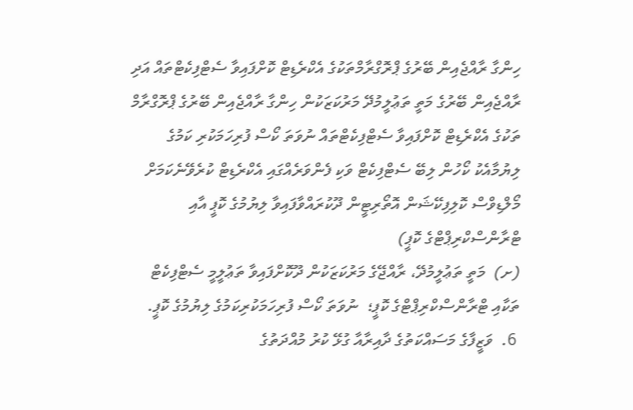ހިންގާ ރާއްޖެއިން ބޭރުގެ ޕްރޮގްރާމްތަކުގެ އެކްރެޑިޓް ކޮށްފައިވާ ސެޓްފިކެޓްތައް އަދި ރާއްޖެއިން ބޭރުގެ މަތީ ތަޢުލީމުދޭ މަރުކަޒަކުން ހިންގާ ރާއްޖެއިން ބޭރުގެ ޕްރޮގްރާމް ތަކުގެ އެކްރެޑިޓް ކޮށްފައިވާ ސެޓްފިކެޓްތައް ނުވަތަ ކޯސް ފުރިހަމަކުރި ކަމުގެ ލިޔުމާއެކު ކޯހުން ލިބޭ ސެޓްފިކެޓް ވަކި ފެންވަރެއްގައި އެކްރެޑިޓް ކުރެވޭނެކަމަށް މޯލްޑިވްސް ކޮލިފިކޭޝަން އޮތޯރިޓީން ދޫކުރައްވާފައިވާ ލިޔުމުގެ ކޮޕީ އާއި ޓްރާންސްކްރިޕްޓްގެ ކޮޕީ)
(ށ)  މަތީ ތަޢުލީމުދޭ، ރާއްޖޭގެ މަރުކަޒަކުން ދޫކޮށްފައިވާ ތަޢުލީމީ ސެޓްފިކެޓް ތަކާއި ޓްރާންސްކްރިޕްޓްގެ ކޮޕީ؛  ނުވަތަ ކޯސް ފުރިހަމަކުރިކަމުގެ ލިޔުމުގެ ކޮޕީ.
 6.  ވަޒީފާގެ މަސައްކަތުގެ ދާއިރާއާ ގުޅޭ ކުރު މުއްދަތުގެ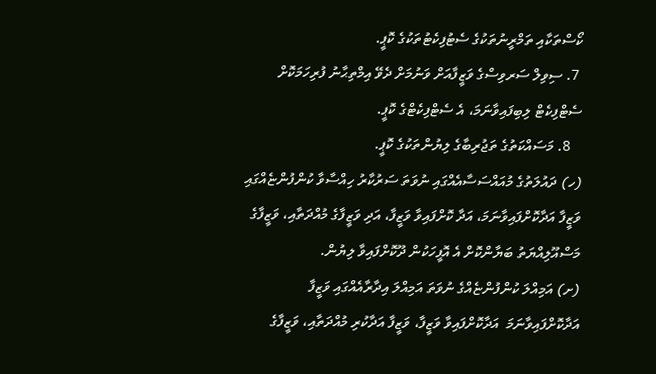ކޯސްތަކާއި ތަމްރީނުތަކުގެ ސެޓުފިކެޓުތަކުގެ ކޮޕީ.
 7. ސިވިލް ސަރވިސްގެ ވަޒީފާއަށް ވަނުމަށް ދެވޭ އިމްތިޙާނު ފުރިހަމަކޮށް ސެޓްފިކެޓް ލިބިފައިވާނަމަ، އެ ސެޓްފިކެޓްގެ ކޮޕީ.
   8. މަސައްކަތުގެ ތަޖުރިބާގެ ލިޔުންތަކުގެ ކޮޕީ.
(ހ) ދައުލަތުގެ މުއައްސަސާއެއްގައި ނުވަތަ ސަރުކާރު ހިއްސާވާ ކުންފުންޏެއްގައި ވަޒީފާ އަދާކޮށްފައިވާނަމަ، އަދާ ކޮށްފައިވާ ވަޒީފާ، އަދި ވަޒީފާގެ މުއްދަތާއި، ވަޒީފާގެ މަސްއޫލިއްޔަތު ބަޔާންކޮށް އެ އޮފީހަކުން ދޫކޮށްފައިވާ ލިޔުން.
(ށ) އަމިއްލަ ކުންފުންޏެއްގެ ނުވަތަ އަމިއްލަ އިދާރާއެއްގައި ވަޒީފާ އަދާކޮށްފައިވާނަމަ  އަދާކޮށްފައިވާ ވަޒީފާ، ވަޒީފާ އަދާކުރި މުއްދަތާއި، ވަޒީފާގެ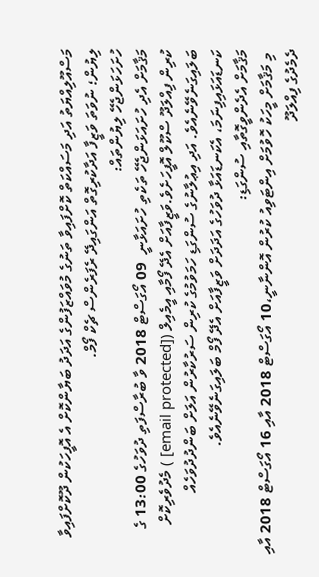މަސްއޫލިއްޔަތު އަދި މަސައްކަތް ކޮށްފައިވާ ތަނުގެ މުވައްޒަފުންގެ އަދަދު ބަޔާންކޮށް އެ އޮފީހަކުން ދޫކޮށްފައިވާ ލިޔުން؛ ނުވަތަ ވަޒީފާ އަދާކުރިގޮތް އަންގައިދޭ ރެފަރެންސް ޗެކް ފޯމް.
ހުށަހަޅަންޖެހޭ ލިޔުންތައް:
މަޤާމަށް އެދި ހުށައަޅަންޖެހޭ ތަކެތި ހުށައަޅާނީ  09 އޯގަސްޓް 2018 ވާ ބުރާސްފަތި ދުވަހުގެ 13:00 ގެ ކުރިން ފިއްލަދޫ ސްކޫލް އޮފީހަށެވެ.ވަޒީފާއަށް އެދޭ ފޯމާއި އީމެއިލް ([email protected] ) މެދުވެރިކޮށް ބަލައިގަނެވޭނެއެވެ. އަދި އިޢުލާނުގެ ސުންގަޑި ހަމަވުމުގެ ކުރިން ސަރުކާރުން އަލަށް ބަންދުދުވަހެއް ކަނޑައަޅައިފިނަމަ، އެކަނޑައަޅާ ދުވަހުގެ އަދަދަށް ވަޒީފާއަށް އެދޭ ފޯމް ބަލައިގަނެވޭނެއެވެ.
މަޤާމަށް އެދެންވީގޮތާއި ސުންގަޑި:
 މި މަޤާމަށް މީހަކު ހޮވުމަށް އިންޓަވިއު ކުރުން އޮންނާނީ،10 އޯގަސްޓް 2018 އާއި 16 އޯގަސްޓް 2018 އާއި ދެމެދުގެ ފިއްލަދޫ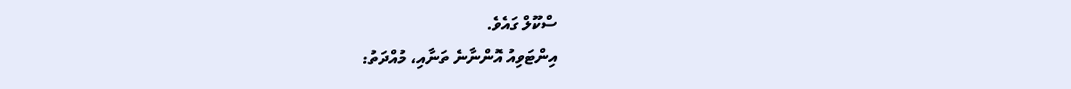ސްކޫލް ގައެވެ.
އިންޓަވިއު އޮންނާނެ ތަނާއި، މުއްދަތު: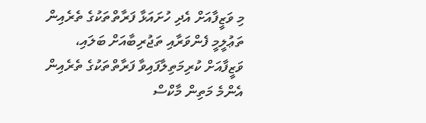މި ވަޒީފާއަށް އެދި ހުށައަޅާ ފަރާތްތަކުގެ ތެރެއިން ތަޢުލީމީ ފެންވަރާއި ތަޖުރިބާއަށް ބަލައި، ވަޒީފާއަށް ކުރިމަތިލާފައިވާ ފަރާތްތަކުގެ ތެރެއިން އެންމެ މަތިން މާކްސް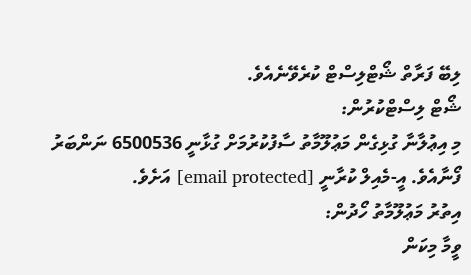ލިބޭ ފަރާތް ޝޯޓްލިސްޓް ކުރެވޭނެއެވެ.
ޝޯޓް ލިސްޓްކުރުން:
މި އިޢުލާނާ ގުޅިގެން މަޢުލޫމާތު ސާފުކުރުމަށް ގުޅާނީ 6500536 ނަންބަރު ފޯނާއެވެ. އީ-މެއިލް ކުރާނީ [email protected] އަށެވެ.
އިތުރު މަޢުލޫމާތު ހޯދުން:
ވީމާ މިކަން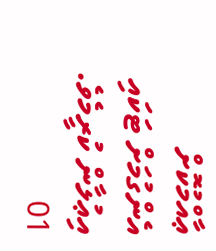ޢާއްމުކޮށް އެންގުމަށް ޓަކައި އިޢުލާން ކުރީމެވެ.
01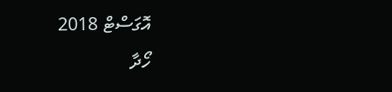އޮގަސްޓް 2018
ހޯދާ